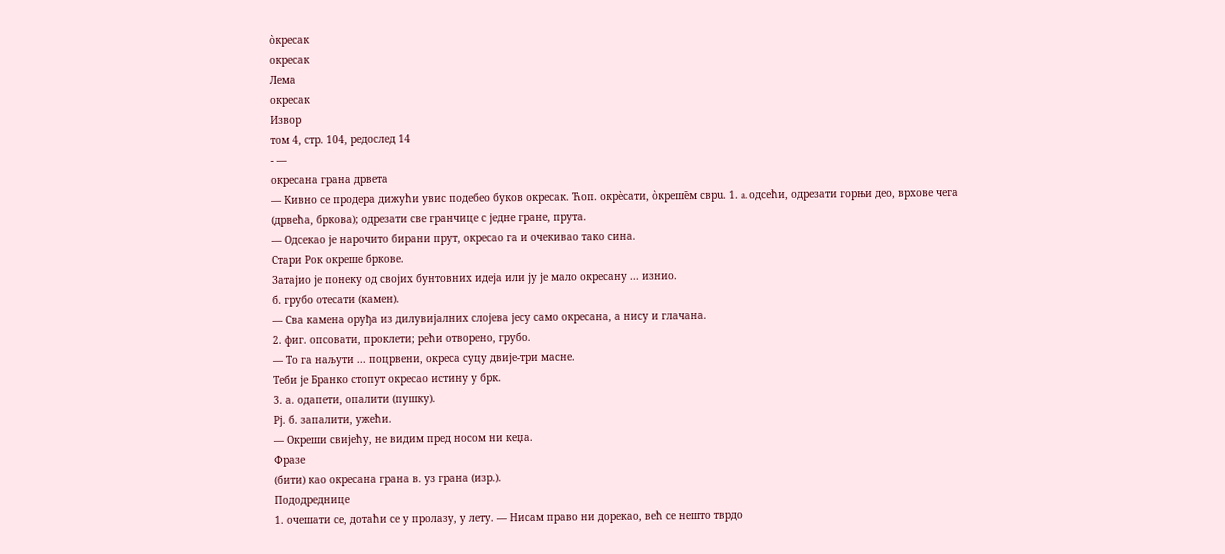о̀кресак
окресак
Лема
окресак
Извор
том 4, стр. 104, редослед 14
- —
окресана грана дрвета
— Кивно се продера дижући увис подебео буков окресак. Ћоп. окрѐсати, о̀креше̄м сврu. 1. a. одсећи, одрезати горњи део, врхове чега (дрвећа, бркова); одрезати све гранчице с једне гране, прута.
— Одсекао је нарочито бирани прут, окресао га и очекивао тако сина.
Стари Рок окреше бркове.
Затајио је понеку од својих бунтовних идеја или ју је мало окресану ... изнио.
б. грубо отесати (камен).
— Сва камена оруђа из дилувијалних слојева јесу само окресана, а нису и глачана.
2. фиг. опсовати, проклети; рећи отворено, грубо.
— То га наљути ... поцрвени, окреса суцу двије-три масне.
Теби је Бранко стопут окресао истину у брк.
3. а. одапети, опалити (пушку).
Рј. б. запалити, ужећи.
— Окреши свијећу, не видим пред носом ни кеџа.
Фразе
(бити) као окресана грана в. уз грана (изр.).
Пододреднице
1. очешати се, дотаћи се у пролазу, у лету. — Нисам право ни дорекао, већ се нешто тврдо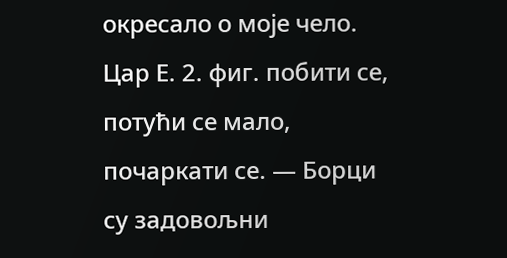окресало о моје чело. Цар Е. 2. фиг. побити се, потући се мало, почаркати се. — Борци су задовољни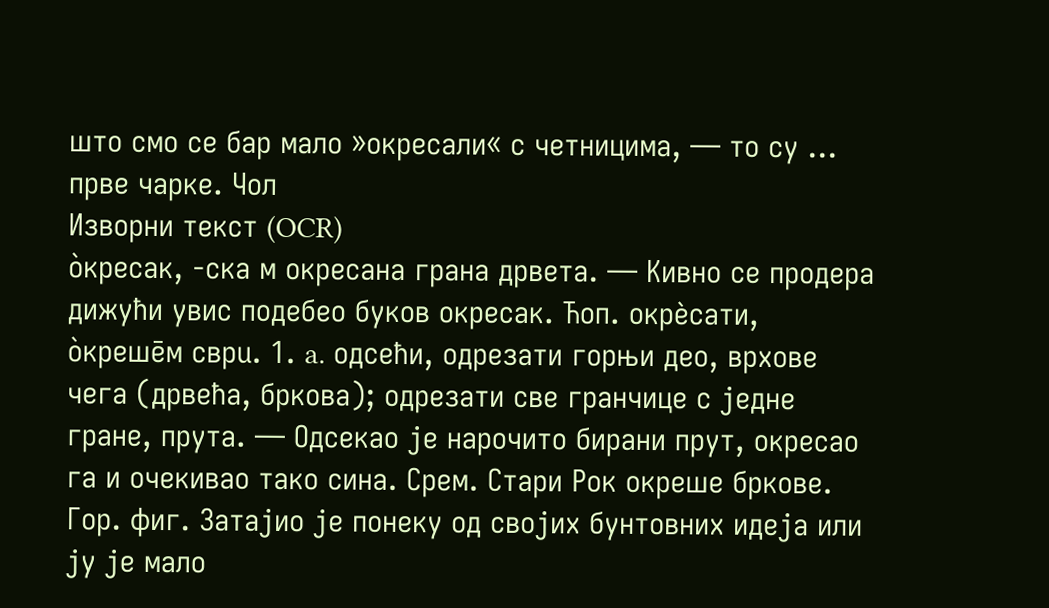што смо се бар мало »окресали« с четницима, — то су ... прве чарке. Чол
Изворни текст (OCR)
о̀кресак, -ска м окресана грана дрвета. — Кивно се продера дижући увис подебео буков окресак. Ћоп. окрѐсати, о̀креше̄м сврu. 1. a. одсећи, одрезати горњи део, врхове чега (дрвећа, бркова); одрезати све гранчице с једне гране, прута. — Одсекао је нарочито бирани прут, окресао га и очекивао тако сина. Срем. Стари Рок окреше бркове. Гор. фиг. Затајио је понеку од својих бунтовних идеја или ју је мало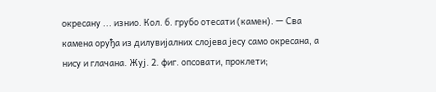окресану ... изнио. Кол. б. грубо отесати (камен). — Сва камена оруђа из дилувијалних слојева јесу само окресана, а нису и глачана. Жуј. 2. фиг. опсовати, проклети;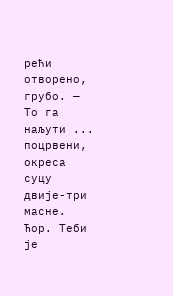рећи отворено, грубо. — То га наљути ... поцрвени, окреса суцу двије-три масне. Ћор. Теби је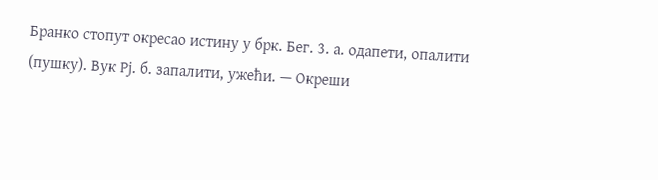Бранко стопут окресао истину у брк. Бег. 3. а. одапети, опалити (пушку). Вук Рј. б. запалити, ужећи. — Окреши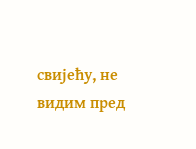свијећу, не видим пред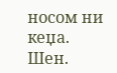носом ни кеџа. Шен.